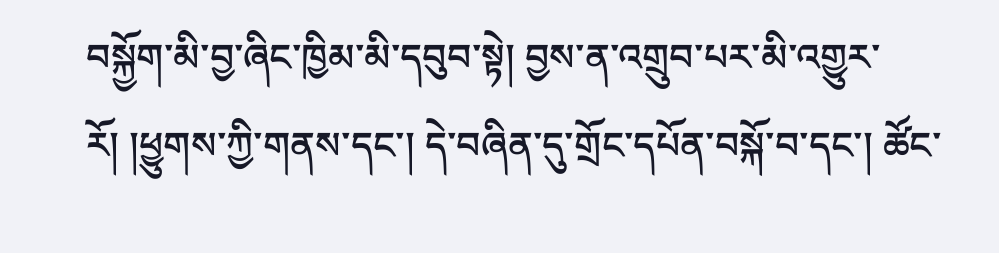བསྐྱོག་མི་བྱ་ཞིང་ཁྱིམ་མི་དབུབ་སྟེ། བྱས་ན་འགྲུབ་པར་མི་འགྱུར་རོ། །ཕྱུགས་ཀྱི་གནས་དང་། དེ་བཞིན་དུ་གྲོང་དཔོན་བསྐོ་བ་དང་། ཚོང་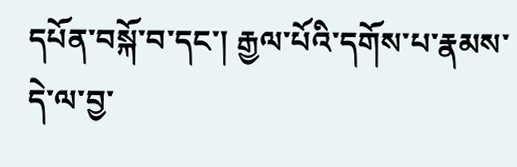དཔོན་བསྐོ་བ་དང་། རྒྱལ་པོའི་དགོས་པ་རྣམས་དེ་ལ་བྱ་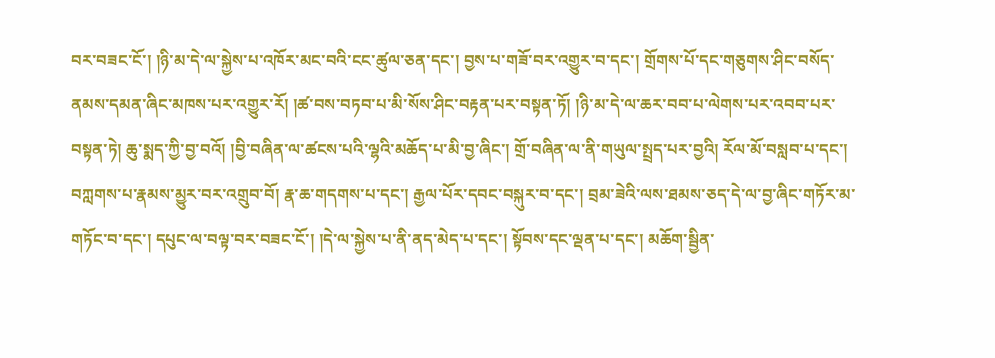བར་བཟང་ངོ་། །ཉི་མ་དེ་ལ་སྐྱེས་པ་འཁོར་མང་བའི་ངང་ཚུལ་ཅན་དང་། བྱས་པ་གཟོ་བར་འགྱུར་བ་དང་། གྲོགས་པོ་དང་གཅུགས་ཤིང་བསོད་ནམས་དམན་ཞིང་མཁས་པར་འགྱུར་རོ། །ཚ་བས་བཏབ་པ་མི་སོས་ཤིང་བརྟན་པར་བསྟན་ཏོ། །ཉི་མ་དེ་ལ་ཆར་བབ་པ་ལེགས་པར་འབབ་པར་བསྟན་ཏེ། ཆུ་སྨད་ཀྱི་བྱ་བའོ། །བྱི་བཞིན་ལ་ཚངས་པའི་ལྷའི་མཆོད་པ་མི་བྱ་ཞིང་། གྲོ་བཞིན་ལ་ནི་གཡུལ་སྤྲད་པར་བྱའི། རོལ་མོ་བསླབ་པ་དང་། བཀླགས་པ་རྣམས་མྱུར་བར་འགྲུབ་བོ། རྣ་ཆ་གདགས་པ་དང་། རྒྱལ་པོར་དབང་བསྐུར་བ་དང་། བྲམ་ཟེའི་ལས་ཐམས་ཅད་དེ་ལ་བྱ་ཞིང་གཏོར་མ་གཏོང་བ་དང་། དཔུང་ལ་བལྟ་བར་བཟང་ངོ་། །དེ་ལ་སྐྱེས་པ་ནི་ནད་མེད་པ་དང་། སྟོབས་དང་ལྡན་པ་དང་། མཆོག་སྦྱིན་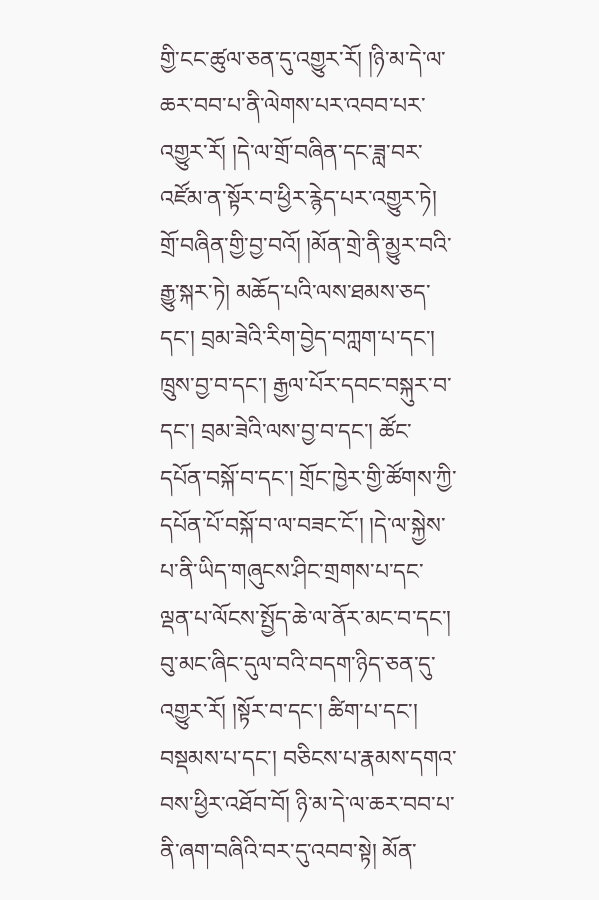གྱི་ངང་ཚུལ་ཅན་དུ་འགྱུར་རོ། །ཉི་མ་དེ་ལ་ཆར་བབ་པ་ནི་ལེགས་པར་འབབ་པར་འགྱུར་རོ། །དེ་ལ་གྲོ་བཞིན་དང་ཟླ་བར་འཛོམ་ན་སྟོར་བ་ཕྱིར་རྙེད་པར་འགྱུར་ཏེ། གྲོ་བཞིན་གྱི་བྱ་བའོ། །མོན་གྲེ་ནི་མྱུར་བའི་རྒྱུ་སྐར་ཏེ། མཆོད་པའི་ལས་ཐམས་ཅད་དང་། བྲམ་ཟེའི་རིག་བྱེད་བཀླག་པ་དང་། ཁྲུས་བྱ་བ་དང་། རྒྱལ་པོར་དབང་བསྐུར་བ་དང་། བྲམ་ཟེའི་ལས་བྱ་བ་དང་། ཚོང་དཔོན་བསྐོ་བ་དང་། གྲོང་ཁྱེར་གྱི་ཚོགས་ཀྱི་དཔོན་པོ་བསྐོ་བ་ལ་བཟང་ངོ་། །དེ་ལ་སྐྱེས་པ་ནི་ཡིད་གཞུངས་ཤིང་གྲགས་པ་དང་ལྡན་པ་ལོངས་སྤྱོད་ཆེ་ལ་ནོར་མང་བ་དང་། བུ་མང་ཞིང་དུལ་བའི་བདག་ཉིད་ཅན་དུ་འགྱུར་རོ། །སྟོར་བ་དང་། ཚིག་པ་དང་། བསྡམས་པ་དང་། བཅིངས་པ་རྣམས་དགའ་བས་ཕྱིར་འཐོབ་བོ། ཉི་མ་དེ་ལ་ཆར་བབ་པ་ནི་ཞག་བཞིའི་བར་དུ་འབབ་སྟེ། མོན་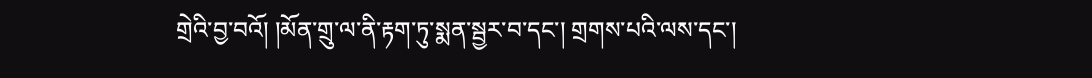གྲེའི་བྱ་བའོ། །མོན་གྲུ་ལ་ནི་རྟག་ཏུ་སྨན་སྦྱར་བ་དང་། གྲགས་པའི་ལས་དང་།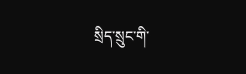སྲིད་སྲུང་གི་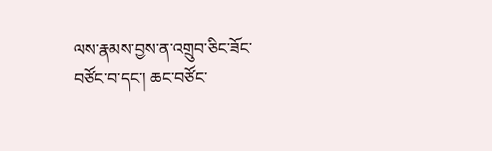ལས་རྣམས་བྱས་ན་འགྲུབ་ཅིང་ཟོང་བཙོང་བ་དང་། ཆང་བཙོང་